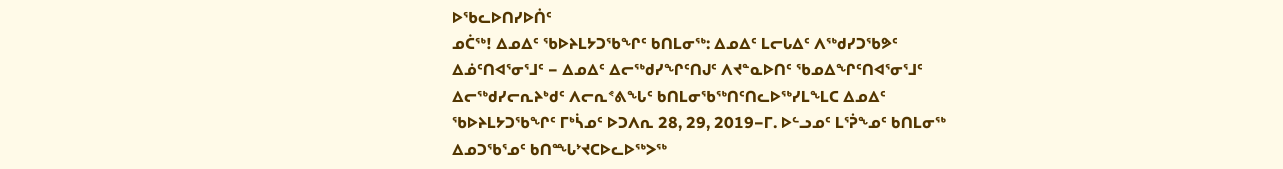ᐅᖃᓚᐅᑎᓯᐅᑏᑦ
ᓄᑖᖅ! ᐃᓄᐃᑦ ᖃᐅᔨᒪᔭᑐᖃᖏᑦ ᑲᑎᒪᓂᖅ: ᐃᓄᐃᑦ ᒪᓕᒐᐃᑦ ᐱᖅᑯᓯᑐᖃᕗᑦ ᐃᓅᑦᑎᐊᕐᓂᕐᒧᑦ − ᐃᓄᐃᑦ ᐃᓕᖅᑯᓯᖏᑦᑎᒍᑦ ᐱᔪᓐᓇᐅᑎᑦ ᖃᓄᐃᖏᑦᑎᐊᕐᓂᕐᒧᑦ
ᐃᓕᖅᑯᓯᓕᕆᔨᒃᑯᑦ ᐱᓕᕆᕝᕕᖓᑦ ᑲᑎᒪᓂᖃᖅᑎᑦᑎᓚᐅᖅᓯᒪᖕᒪᑕ ᐃᓄᐃᑦ ᖃᐅᔨᒪᔭᑐᖃᖏᑦ ᒥᒃᓵᓄᑦ ᐅᑐᐱᕆ 28, 29, 2019−ᒥ. ᐅᓪᓗᓄᑦ ᒪᕐᕉᖕᓄᑦ ᑲᑎᒪᓂᖅ ᐃᓄᑐᖃᕐᓄᑦ ᑲᑎᙵᔾᔪᑕᐅᓚᐅᖅᐳᖅ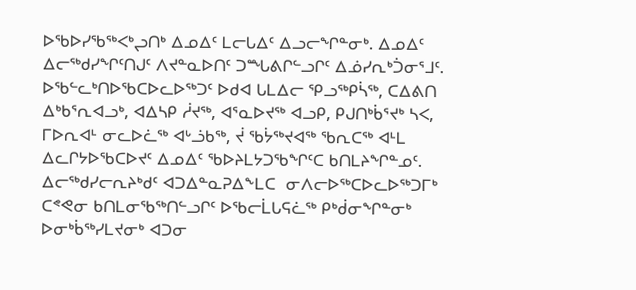ᐅᖃᐅᓯᖃᖅᐸᒃᖢᑎᒃ ᐃᓄᐃᑦ ᒪᓕᒐᐃᑦ ᐃᓗᓕᖏᓐᓂᒃ. ᐃᓄᐃᑦ ᐃᓕᖅᑯᓯᖏᑦᑎᒍᑦ ᐱᔪᓐᓇᐅᑎᑦ ᑐᙵᕕᒋᓪᓗᒋᑦ ᐃᓅᓯᕆᒃᑑᓂᕐᒧᑦ. ᐅᖃᓪᓚᒃᑎᐅᖃᑕᐅᓚᐅᖅᑐᑦ ᐅᑯᐊ ᒐᒪᐃᓕ ᕿᓗᖅᑭᓵᖅ, ᑕᐃᕕᑎ ᐃᒃᑲᕐᕆᐊᓗᒃ, ᐊᐃᓴᑭ ᓲᔪᖅ, ᐊᕐᓇᐅᔪᖅ ᐊᓗᑭ, ᑭᒍᑎᒃᑳᕐᔪᒃ ᓴᐸ, ᒥᐅᕆᐊᒻ ᓂᓚᐅᓛᖅ ᐊᒡᓘᑲᖅ, ᔫ ᖃᔮᖅᔪᐊᖅ ᖃᕆᑕᖅ ᐊᒻᒪ ᐃᓚᒋᔭᐅᖃᑕᐅᔪᑦ ᐃᓄᐃᑦ ᖃᐅᔨᒪᔭᑐᖃᖏᑦᑕ ᑲᑎᒪᔨᖏᓐᓄᑦ.
ᐃᓕᖅᑯᓯᓕᕆᔨᒃᑯᑦ ᐊᑐᐃᓐᓇᕈᐃᖕᒪᑕ  ᓂᐱᓕᐅᖅᑕᐅᓚᐅᖅᑐᒥᒃ ᑕᕝᕙᓂ ᑲᑎᒪᓂᖃᖅᑎᓪᓗᒋᑦ ᐅᖃᓕᒫᒐᕋᓛᖅ ᑭᒃᑰᓂᖏᓐᓂᒃ ᐅᓂᒃᑳᖅᓯᒪᔪᓂᒃ ᐊᑐᓂ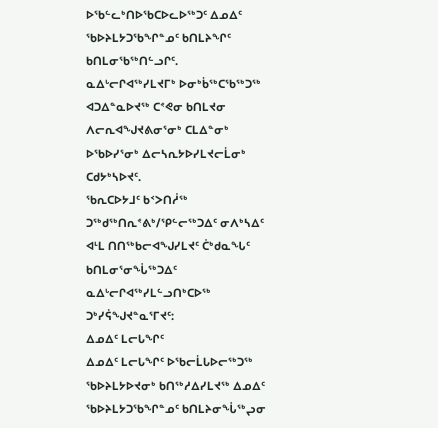ᐅᖃᓪᓚᒃᑎᐅᖃᑕᐅᓚᐅᖅᑐᑦ ᐃᓄᐃᑦ ᖃᐅᔨᒪᔭᑐᖃᖏᓐᓄᑦ ᑲᑎᒪᔨᖏᑦ ᑲᑎᒪᓂᖃᖅᑎᓪᓗᒋᑦ.
ᓇᐃᒡᓕᒋᐊᖅᓯᒪᔪᒥᒃ ᐅᓂᒃᑳᖅᑕᖃᖅᑐᖅ ᐊᑐᐃᓐᓇᐅᔪᖅ ᑕᕝᕙᓂ ᑲᑎᒪᔪᓂ ᐱᓕᕆᐊᖑᔪᕕᓂᕐᓂᒃ ᑕᒪᐃᓐᓂᒃ ᐅᖃᐅᓯᕐᓂᒃ ᐃᓕᓴᕆᔭᐅᓯᒪᔪᓕᒫᓂᒃ ᑕᑯᔭᒃᓴᐅᔪᑦ.
ᖃᕆᑕᐅᔭᒧᑦ ᑲᑉᐳᑎᓲᖅ ᑐᖅᑯᖅᑎᕆᕝᕕᒃ/ᕿᓪᓕᖅᑐᐃᑦ ᓂᐱᒃᓴᐃᑦ ᐊᒻᒪ ᑎᑎᖅᑲᓕᐊᖑᓯᒪᔪᑦ ᑖᒃᑯᓇᖓᑦ ᑲᑎᒪᓂᕐᓂᖔᖅᑐᐃᑦ ᓇᐃᒡᓕᒋᐊᖅᓯᒪᓪᓗᑎᒃᑕᐅᖅ ᑐᒃᓯᕌᖑᔪᓐᓇᕐᒥᔪᑦ:
ᐃᓄᐃᑦ ᒪᓕᒐᖏᑦ
ᐃᓄᐃᑦ ᒪᓕᒐᖏᑦ ᐅᖃᓕᒫᒐᐅᓕᖅᑐᖅ ᖃᐅᔨᒪᔭᐅᔪᓂᒃ ᑲᑎᖅᓱᐃᓯᒪᔪᖅ ᐃᓄᐃᑦ ᖃᐅᔨᒪᔭᑐᖃᖏᓐᓄᑦ ᑲᑎᒪᔨᓂᖔᖅᖢᓂ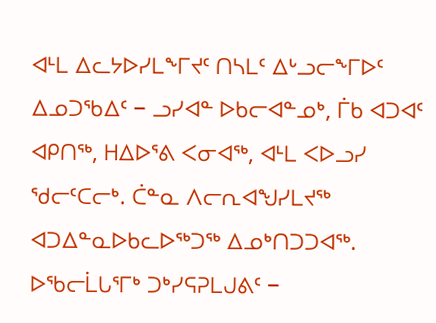ᐊᒻᒪ ᐃᓚᔭᐅᓯᒪᖕᒥᔪᑦ ᑎᓴᒪᑦ ᐃᒡᓗᓕᖕᒥᐅᑦ ᐃᓄᑐᖃᐃᑦ − ᓗᓯᐊᓐ ᐅᑲᓕᐊᓐᓄᒃ, ᒦᑲ ᐊᑐᐊᑦ ᐊᑭᑎᖅ, ᕼᐃᐅᕐᕕ ᐸᓂᐊᖅ, ᐊᒻᒪ ᐸᐅᓗᓯ ᖁᓕᑦᑕᓕᒃ. ᑖᓐᓇ ᐱᓕᕆᐊᖑᓯᒪᔪᖅ ᐊᑐᐃᓐᓇᐅᑲᓚᐅᖅᑐᖅ ᐃᓄᒃᑎᑐᑐᐊᖅ.
ᐅᖃᓕᒫᒐᕐᒥᒃ ᑐᒃᓯᕋᕈᒪᒍᕕᑦ −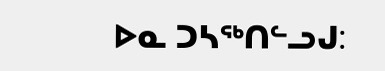ᐅᓇ ᑐᓴᖅᑎᓪᓗᒍ: